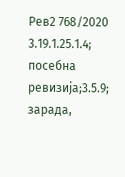Рев2 768/2020 3.19.1.25.1.4; посебна ревизија;3.5.9; зарада,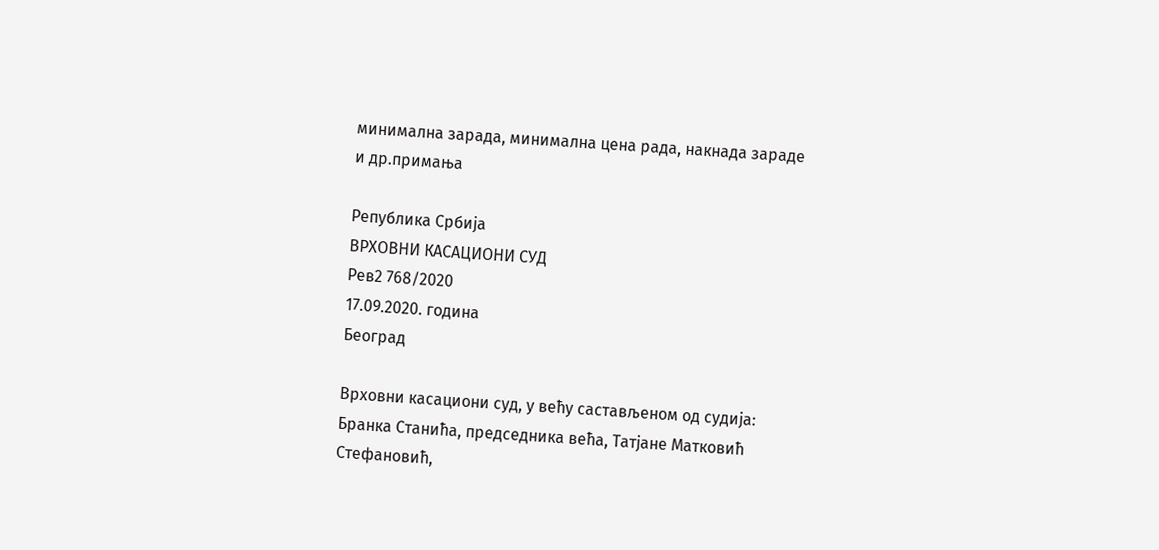минимална зарада, минимална цена рада, накнада зараде и др.примања

Република Србија
ВРХОВНИ КАСАЦИОНИ СУД
Рев2 768/2020
17.09.2020. година
Београд

Врховни касациони суд, у већу састављеном од судија: Бранка Станића, председника већа, Татјане Матковић Стефановић,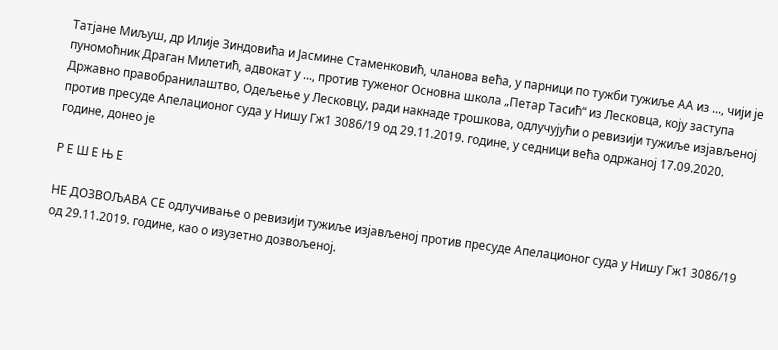Татјане Миљуш, др Илије Зиндовића и Јасмине Стаменковић, чланова већа, у парници по тужби тужиље АА из ..., чији је пуномоћник Драган Милетић, адвокат у ..., против туженог Основна школа „Петар Тасић“ из Лесковца, коју заступа Државно правобранилаштво, Одељење у Лесковцу, ради накнаде трошкова, одлучујући о ревизији тужиље изјављеној против пресуде Апелационог суда у Нишу Гж1 3086/19 од 29.11.2019. године, у седници већа одржаној 17.09.2020. године, донео је

Р Е Ш Е Њ Е

НЕ ДОЗВОЉАВА СЕ одлучивање о ревизији тужиље изјављеној против пресуде Апелационог суда у Нишу Гж1 3086/19 од 29.11.2019. године, као о изузетно дозвољеној.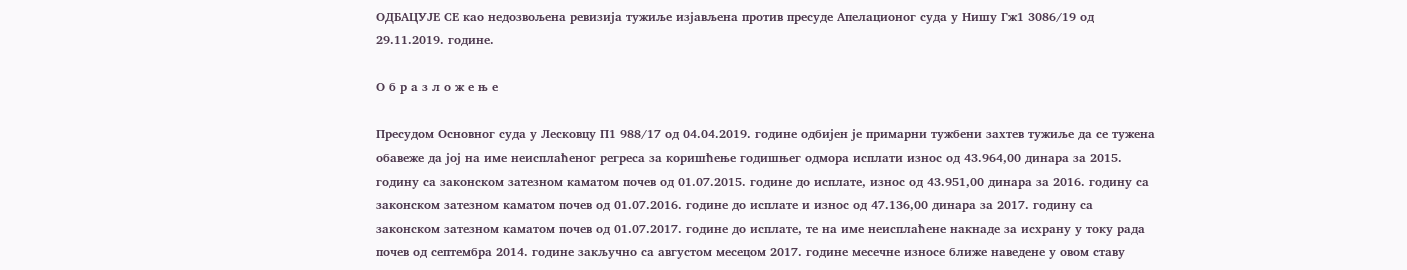ОДБАЦУЈЕ СЕ као недозвољена ревизија тужиље изјављена против пресуде Апелационог суда у Нишу Гж1 3086/19 од 29.11.2019. године.

О б р а з л о ж е њ е

Пресудом Основног суда у Лесковцу П1 988/17 од 04.04.2019. године одбијен је примарни тужбени захтев тужиље да се тужена обавеже да јој на име неисплаћеног регреса за коришћење годишњег одмора исплати износ од 43.964,00 динара за 2015. годину са законском затезном каматом почев од 01.07.2015. године до исплате, износ од 43.951,00 динара за 2016. годину са законском затезном каматом почев од 01.07.2016. године до исплате и износ од 47.136,00 динара за 2017. годину са законском затезном каматом почев од 01.07.2017. године до исплате, те на име неисплаћене накнаде за исхрану у току рада почев од септембра 2014. године закључно са августом месецом 2017. године месечне износе ближе наведене у овом ставу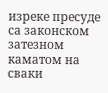изреке пресуде са законском затезном каматом на сваки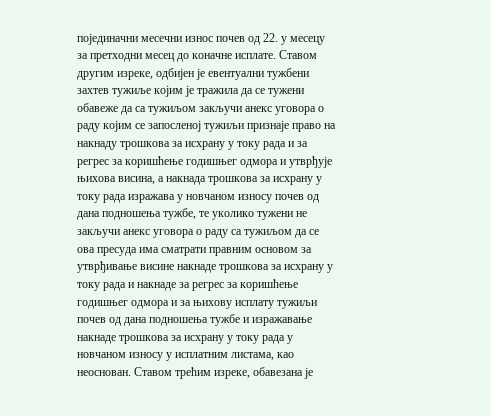појединачни месечни износ почев од 22. у месецу за претходни месец до коначне исплате. Ставом другим изреке, одбијен је евентуални тужбени захтев тужиље којим је тражила да се тужени обавеже да са тужиљом закључи анекс уговора о раду којим се запосленој тужиљи признаје право на накнаду трошкова за исхрану у току рада и за регрес за коришћење годишњег одмора и утврђује њихова висина, а накнада трошкова за исхрану у току рада изражава у новчаном износу почев од дана подношења тужбе, те уколико тужени не закључи анекс уговора о раду са тужиљом да се ова пресуда има сматрати правним основом за утврђивање висине накнаде трошкова за исхрану у току рада и накнаде за регрес за коришћење годишњег одмора и за њихову исплату тужиљи почев од дана подношења тужбе и изражавање накнаде трошкова за исхрану у току рада у новчаном износу у исплатним листама, као неоснован. Ставом трећим изреке, обавезана је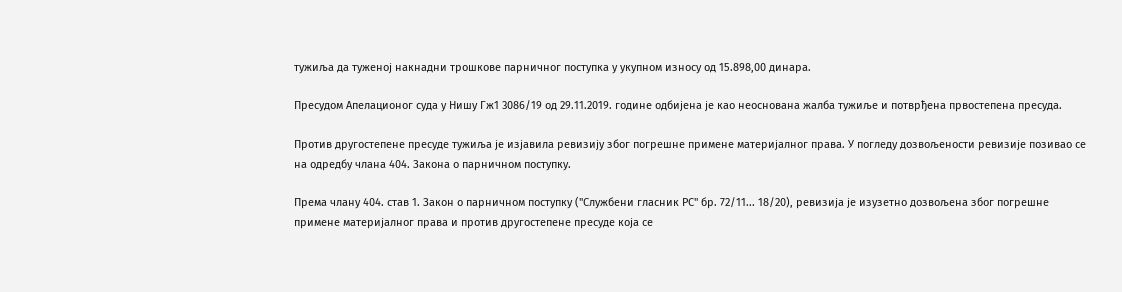тужиља да туженој накнадни трошкове парничног поступка у укупном износу од 15.898,00 динара.

Пресудом Апелационог суда у Нишу Гж1 3086/19 од 29.11.2019. године одбијена је као неоснована жалба тужиље и потврђена првостепена пресуда.

Против другостепене пресуде тужиља је изјавила ревизију због погрешне примене материјалног права. У погледу дозвољености ревизије позивао се на одредбу члана 404. Закона о парничном поступку.

Према члану 404. став 1. Закон о парничном поступку (''Службени гласник РС'' бр. 72/11... 18/20), ревизија је изузетно дозвољена због погрешне примене материјалног права и против другостепене пресуде која се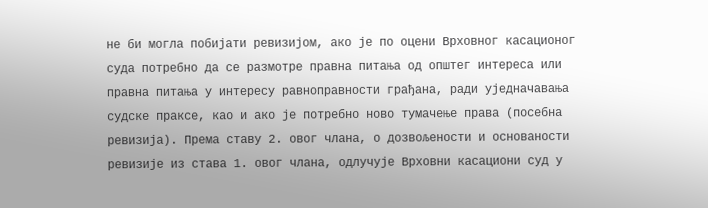не би могла побијати ревизијом, ако је по оцени Врховног касационог суда потребно да се размотре правна питања од општег интереса или правна питања у интересу равноправности грађана, ради уједначавања судске праксе, као и ако је потребно ново тумачење права (посебна ревизија). Према ставу 2. овог члана, о дозвољености и основаности ревизије из става 1. овог члана, одлучује Врховни касациони суд у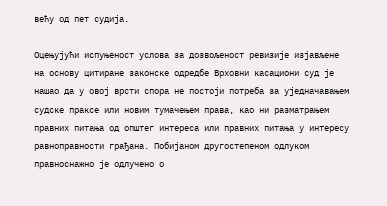већу од пет судија.

Оцењујући испуњеност услова за дозвољеност ревизије изјављене на основу цитиране законске одредбе Врховни касациони суд је нашао да у овој врсти спора не постоји потреба за уједначавањем судске праксе или новим тумачењем права, као ни разматрањем правних питања од општег интереса или правних питања у интересу равноправности грађана. Побијаном другостепеном одлуком правноснажно је одлучено о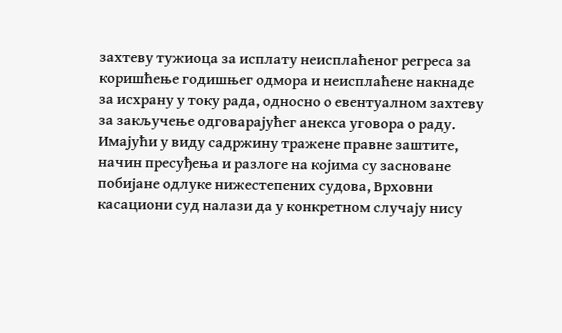захтеву тужиоца за исплату неисплаћеног регреса за коришћење годишњег одмора и неисплаћене накнаде за исхрану у току рада, односно о евентуалном захтеву за закључење одговарајућег анекса уговора о раду. Имајући у виду садржину тражене правне заштите, начин пресуђења и разлоге на којима су засноване побијане одлуке нижестепених судова, Врховни касациони суд налази да у конкретном случају нису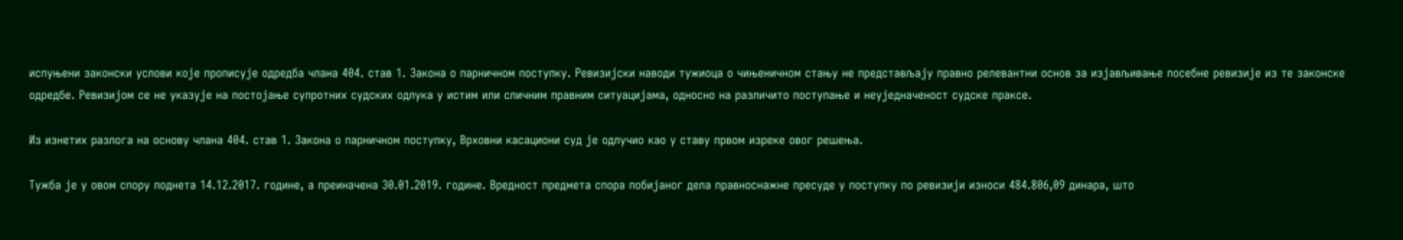испуњени законски услови које прописује одредба члана 404. став 1. Закона о парничном поступку. Ревизијски наводи тужиоца о чињеничном стању не представљају правно релевантни основ за изјављивање посебне ревизије из те законске одредбе. Ревизијом се не указује на постојање супротних судских одлука у истим или сличним правним ситуацијама, односно на различито поступање и неуједначеност судске праксе.

Из изнетих разлога на основу члана 404. став 1. Закона о парничном поступку, Врховни касациони суд је одлучио као у ставу првом изреке овог решења.

Тужба је у овом спору поднета 14.12.2017. године, а преиначена 30.01.2019. године. Вредност предмета спора побијаног дела правноснажне пресуде у поступку по ревизији износи 484.806,09 динара, што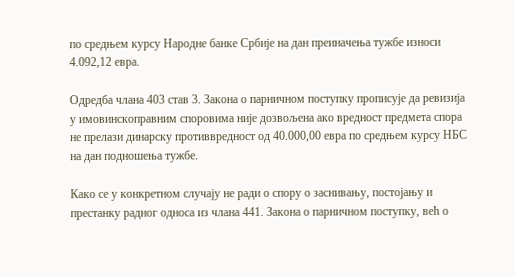по средњем курсу Народне банке Србије на дан преиначења тужбе износи 4.092,12 евра.

Одредба члана 403 став 3. Закона о парничном поступку прописује да ревизија у имовинскоправним споровима није дозвољена ако вредност предмета спора не прелази динарску противвредност од 40.000,00 евра по средњем курсу НБС на дан подношења тужбе.

Како се у конкретном случају не ради о спору о заснивању, постојању и престанку радног односа из члана 441. Закона о парничном поступку, већ о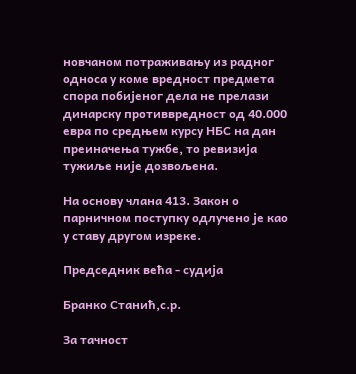новчаном потраживању из радног односа у коме вредност предмета спора побијеног дела не прелази динарску противвредност од 40.000 евра по средњем курсу НБС на дан преиначења тужбе, то ревизија тужиље није дозвољена.

На основу члана 413. Закон о парничном поступку одлучено је као у ставу другом изреке.

Председник већа - судија

Бранко Станић,с.р.

За тачност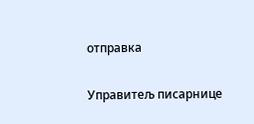отправка

Управитељ писарнице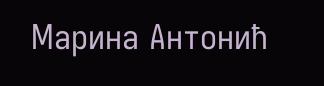Марина Антонић